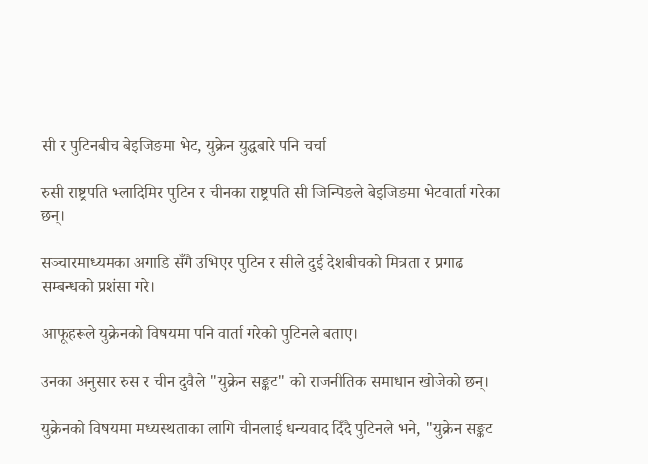सी र पुटिनबीच बेइजिङमा भेट, युक्रेन युद्धबारे पनि चर्चा

रुसी राष्ट्रपति भ्लादिमिर पुटिन र चीनका राष्ट्रपति सी जिन्पिङले बेइजिङमा भेटवार्ता गरेका छन्।

सञ्चारमाध्यमका अगाडि सँगै उभिएर पुटिन र सीले दुई देशबीचको मित्रता र प्रगाढ सम्बन्धको प्रशंसा गरे।

आफूहरूले युक्रेनको विषयमा पनि वार्ता गरेको पुटिनले बताए।

उनका अनुसार रुस र चीन दुवैले "युक्रेन सङ्कट" को राजनीतिक समाधान खोजेको छन्।

युक्रेनको विषयमा मध्यस्थताका लागि चीनलाई धन्यवाद दिँदै पुटिनले भने, "युक्रेन सङ्कट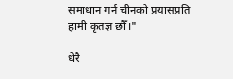समाधान गर्न चीनको प्रयासप्रति हामी कृतज्ञ छौँ।"

धेरै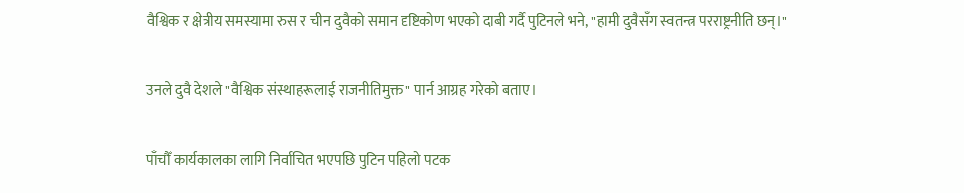वैश्विक र क्षेत्रीय समस्यामा रुस र चीन दुवैको समान दृष्टिकोण भएको दाबी गर्दै पुटिनले भने, "हामी दुवैसँग स्वतन्त्र परराष्ट्रनीति छन्।"

उनले दुवै देशले "वैश्विक संस्थाहरूलाई राजनीतिमुक्त" पार्न आग्रह गरेको बताए।

पाँचौँ कार्यकालका लागि निर्वाचित भएपछि पुटिन पहिलो पटक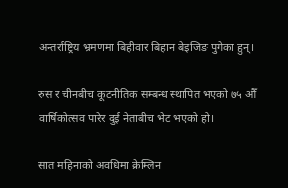अन्तर्राष्ट्रिय भ्रमणमा बिहीवार बिहान बेइजिङ पुगेका हुन्।

रुस र चीनबीच कूटनीतिक सम्बन्ध स्थापित भएको ७५ औँ वार्षिकोत्सव पारेर दुई नेताबीच भेट भएको हो।

सात महिनाको अवधिमा क्रेम्लिन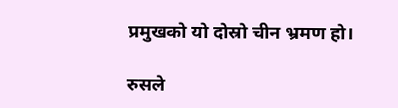प्रमुखको यो दोस्रो चीन भ्रमण हो।

रुसले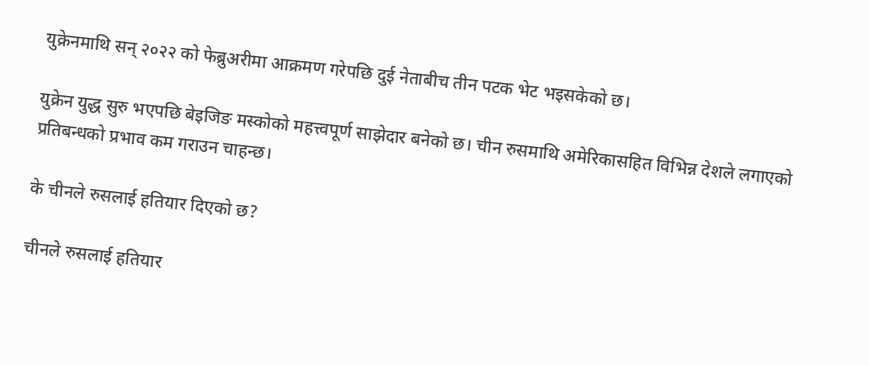युक्रेनमाथि सन् २०२२ को फेब्रुअरीमा आक्रमण गरेपछि दुई नेताबीच तीन पटक भेट भइसकेको छ।

युक्रेन युद्ध सुरु भएपछि बेइजिङ मस्कोको महत्त्वपूर्ण साझेदार बनेको छ। चीन रुसमाथि अमेरिकासहित विभिन्न देशले लगाएको प्रतिबन्धको प्रभाव कम गराउन चाहन्छ।

के चीनले रुसलाई हतियार दिएको छ?

चीनले रुसलाई हतियार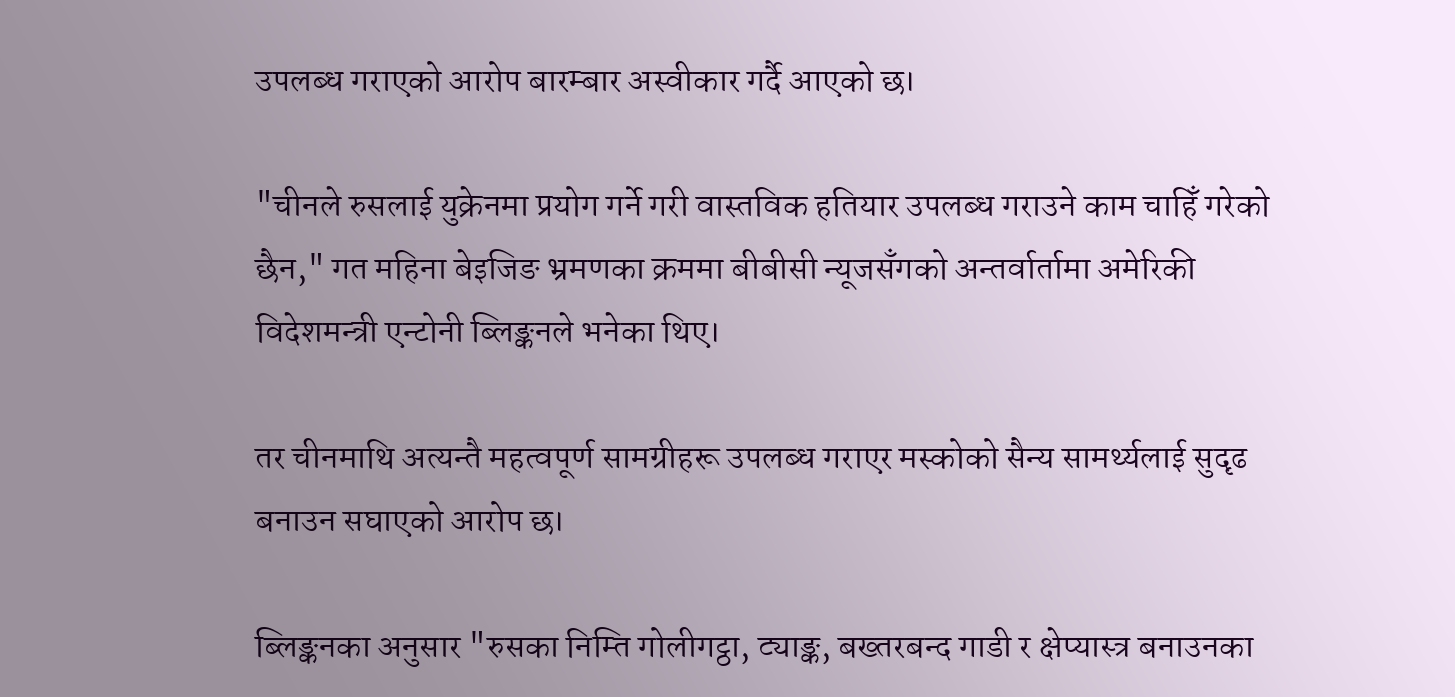उपलब्ध गराएको आरोप बारम्बार अस्वीकार गर्दै आएको छ।

"चीनले रुसलाई युक्रेनमा प्रयोग गर्ने गरी वास्तविक हतियार उपलब्ध गराउने काम चाहिँ गरेको छैन," गत महिना बेइजिङ भ्रमणका क्रममा बीबीसी न्यूजसँगको अन्तर्वार्तामा अमेरिकी विदेशमन्त्री एन्टोनी ब्लिङ्कनले भनेका थिए।

तर चीनमाथि अत्यन्तै महत्वपूर्ण सामग्रीहरू उपलब्ध गराएर मस्कोको सैन्य सामर्थ्यलाई सुदृढ बनाउन सघाएको आरोप छ।

ब्लिङ्कनका अनुसार "रुसका निम्ति गोलीगट्ठा, ट्याङ्क, बख्तरबन्द गाडी र क्षेप्यास्त्र बनाउनका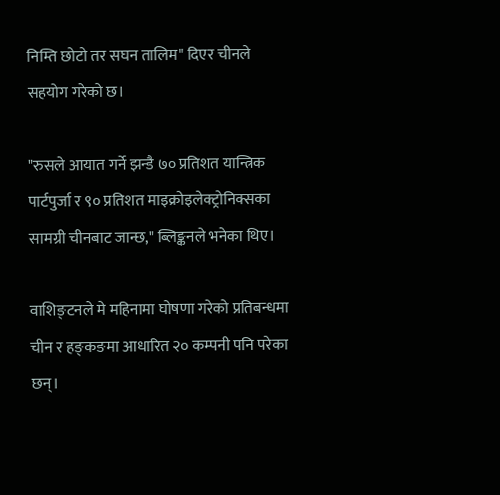निम्ति छोटो तर सघन तालिम" दिएर चीनले सहयोग गरेको छ।

"रुसले आयात गर्ने झन्डै ७० प्रतिशत यान्त्रिक पार्टपुर्जा र ९० प्रतिशत माइक्रोइलेक्ट्रोनिक्सका सामग्री चीनबाट जान्छ," ब्लिङ्कनले भनेका थिए।

वाशिङ्टनले मे महिनामा घोषणा गरेको प्रतिबन्धमा चीन र हङ्‌कङमा आधारित २० कम्पनी पनि परेका छन्।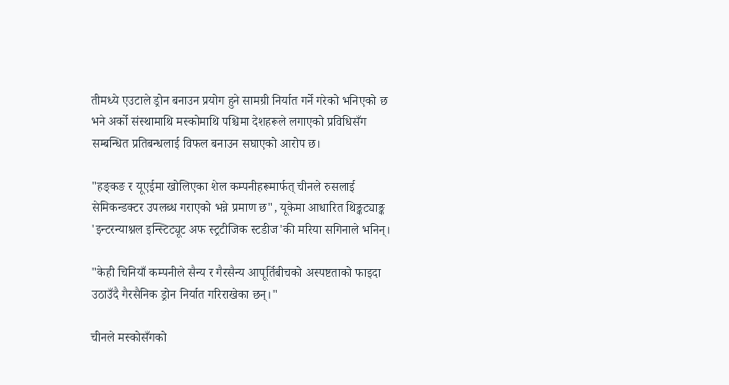तीमध्ये एउटाले ड्रोन बनाउन प्रयोग हुने सामग्री निर्यात गर्ने गरेको भनिएको छ भने अर्को संस्थामाथि मस्कोमाथि पश्चिमा देशहरूले लगाएको प्रविधिसँग सम्बन्धित प्रतिबन्धलाई विफल बनाउन सघाएको आरोप छ।

"हङ्‌कङ र यूएईमा खोलिएका शेल कम्पनीहरूमार्फत् चीनले रुसलाई सेमिकन्डक्टर उपलब्ध गराएको भन्ने प्रमाण छ", यूकेमा आधारित थिङ्कट्याङ्क 'इन्टरन्याश्नल इन्स्टिट्यूट अफ स्ट्रटीजिक स्टडीज'की मरिया सगिनाले भनिन्।

"केही चिनियाँ कम्पनीले सैन्य र गैरसैन्य आपूर्तिबीचको अस्पष्टताको फाइदा उठाउँदै गैरसैनिक ड्रोन निर्यात गरिराखेका छन्।"

चीनले मस्कोसँगको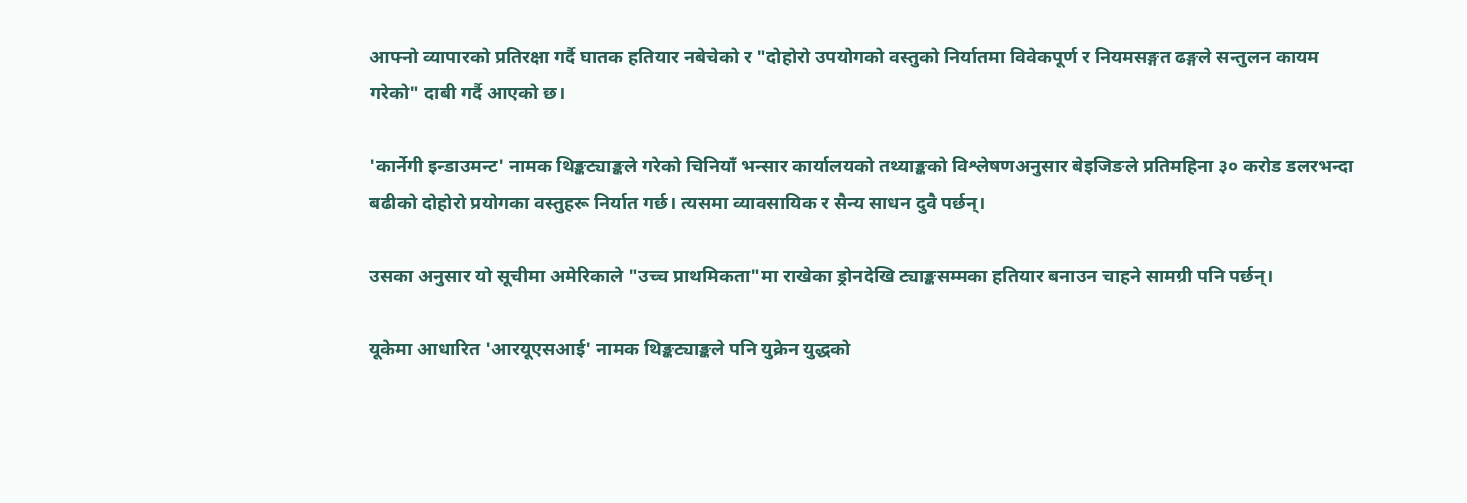आफ्नो व्यापारको प्रतिरक्षा गर्दै घातक हतियार नबेचेको र "दोहोरो उपयोगको वस्तुको निर्यातमा विवेकपूर्ण र नियमसङ्गत ढङ्गले सन्तुलन कायम गरेको" दाबी गर्दै आएको छ।

'कार्नेगी इन्डाउमन्ट' नामक थिङ्कट्याङ्कले गरेको चिनियाँ भन्सार कार्यालयको तथ्याङ्कको विश्लेषणअनुसार बेइजिङले प्रतिमहिना ३० करोड डलरभन्दा बढीको दोहोरो प्रयोगका वस्तुहरू निर्यात गर्छ। त्यसमा व्यावसायिक र सैन्य साधन दुवै पर्छन्।

उसका अनुसार यो सूचीमा अमेरिकाले "उच्च प्राथमिकता"मा राखेका ड्रोनदेखि ट्याङ्कसम्मका हतियार बनाउन चाहने सामग्री पनि पर्छन्।

यूकेमा आधारित 'आरयूएसआई' नामक थिङ्कट्याङ्कले पनि युक्रेन युद्धको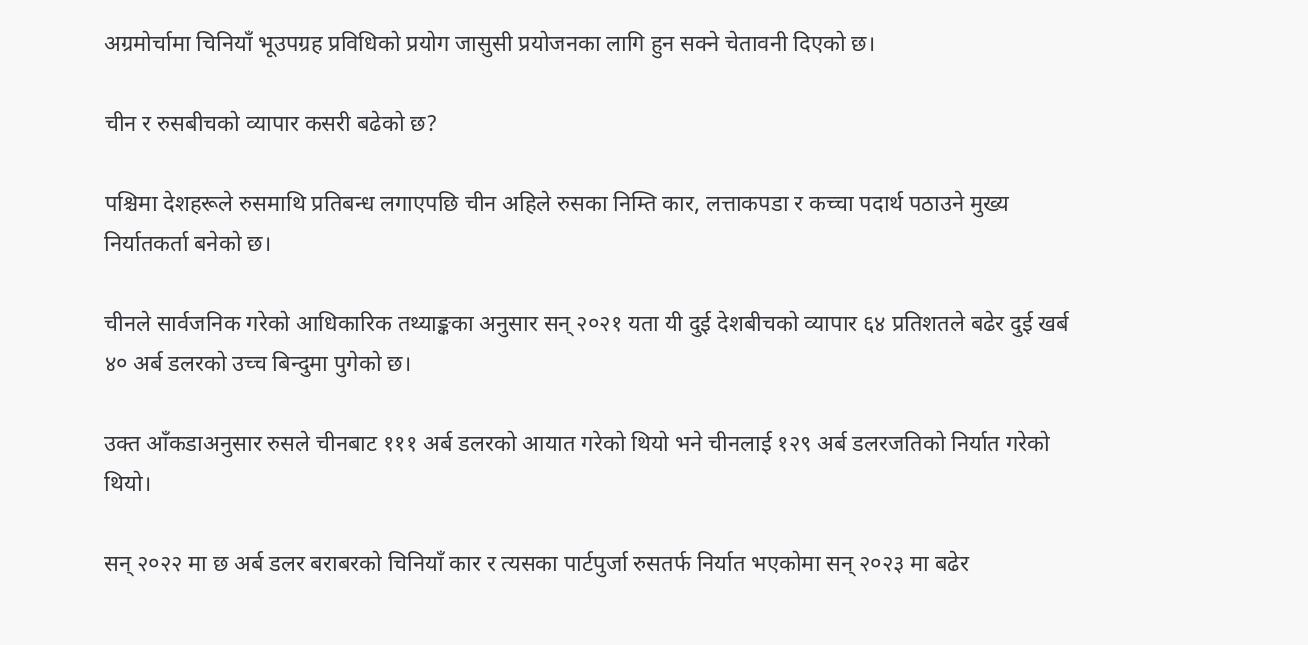अग्रमोर्चामा चिनियाँ भूउपग्रह प्रविधिको प्रयोग जासुसी प्रयोजनका लागि हुन सक्ने चेतावनी दिएको छ।

चीन र रुसबीचको व्यापार कसरी बढेको छ?

पश्चिमा देशहरूले रुसमाथि प्रतिबन्ध लगाएपछि चीन अहिले रुसका निम्ति कार, लत्ताकपडा र कच्चा पदार्थ पठाउने मुख्य निर्यातकर्ता बनेको छ।

चीनले सार्वजनिक गरेको आधिकारिक तथ्याङ्कका अनुसार सन् २०२१ यता यी दुई देशबीचको व्यापार ६४ प्रतिशतले बढेर दुई खर्ब ४० अर्ब डलरको उच्च बिन्दुमा पुगेको छ।

उक्त आँकडाअनुसार रुसले चीनबाट १११ अर्ब डलरको आयात गरेको थियो भने चीनलाई १२९ अर्ब डलरजतिको निर्यात गरेको थियो।

सन् २०२२ मा छ अर्ब डलर बराबरको चिनियाँ कार र त्यसका पार्टपुर्जा रुसतर्फ निर्यात भएकोमा सन् २०२३ मा बढेर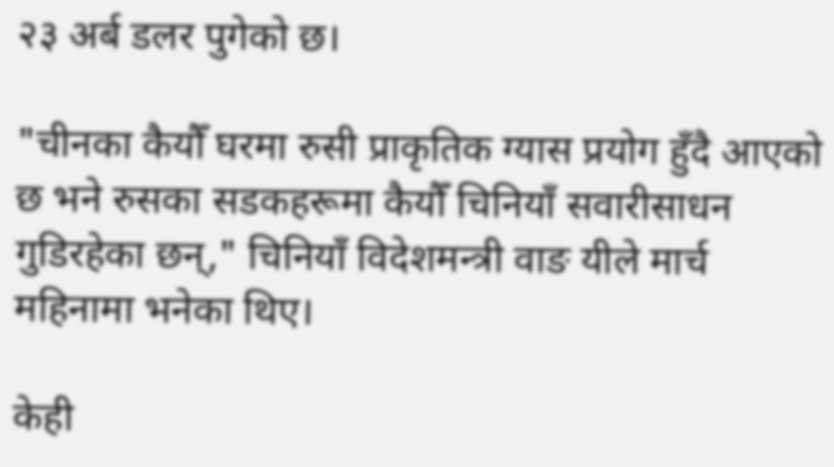२३ अर्ब डलर पुगेको छ।

"चीनका कैयौँ घरमा रुसी प्राकृतिक ग्यास प्रयोग हुँदै आएको छ भने रुसका सडकहरूमा कैयौँ चिनियाँ सवारीसाधन गुडिरहेका छन्," चिनियाँ विदेशमन्त्री वाङ यीले मार्च महिनामा भनेका थिए।

केही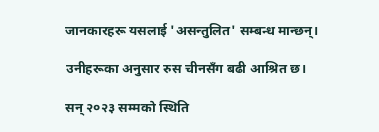जानकारहरू यसलाई 'असन्तुलित' सम्बन्ध मान्छन्।

उनीहरूका अनुसार रुस चीनसँग बढी आश्रित छ।

सन् २०२३ सम्मको स्थिति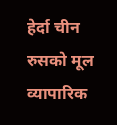हेर्दा चीन रुसको मूल व्यापारिक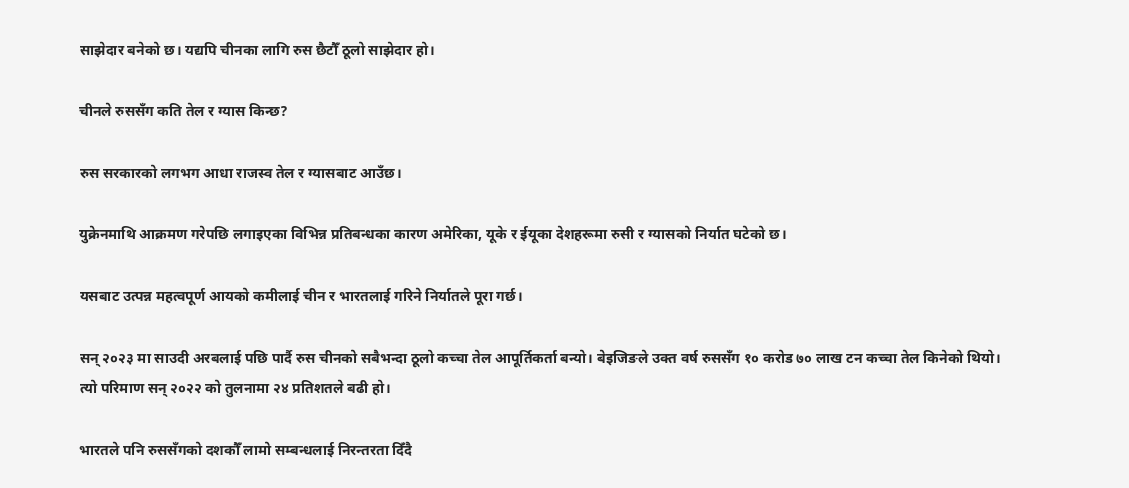साझेदार बनेको छ। यद्यपि चीनका लागि रुस छैटौँ ठूलो साझेदार हो।

चीनले रुससँग कति तेल र ग्यास किन्छ?

रुस सरकारको लगभग आधा राजस्व तेल र ग्यासबाट आउँछ।

युक्रेनमाथि आक्रमण गरेपछि लगाइएका विभिन्न प्रतिबन्धका कारण अमेरिका, यूके र ईयूका देशहरूमा रुसी र ग्यासको निर्यात घटेको छ।

यसबाट उत्पन्न महत्वपूर्ण आयको कमीलाई चीन र भारतलाई गरिने निर्यातले पूरा गर्छ।

सन् २०२३ मा साउदी अरबलाई पछि पार्दै रुस चीनको सबैभन्दा ठूलो कच्चा तेल आपूर्तिकर्ता बन्यो। बेइजिङले उक्त वर्ष रुससँग १० करोड ७० लाख टन कच्चा तेल किनेको थियो। त्यो परिमाण सन् २०२२ को तुलनामा २४ प्रतिशतले बढी हो।

भारतले पनि रुससँगको दशकौँ लामो सम्बन्धलाई निरन्तरता दिँदै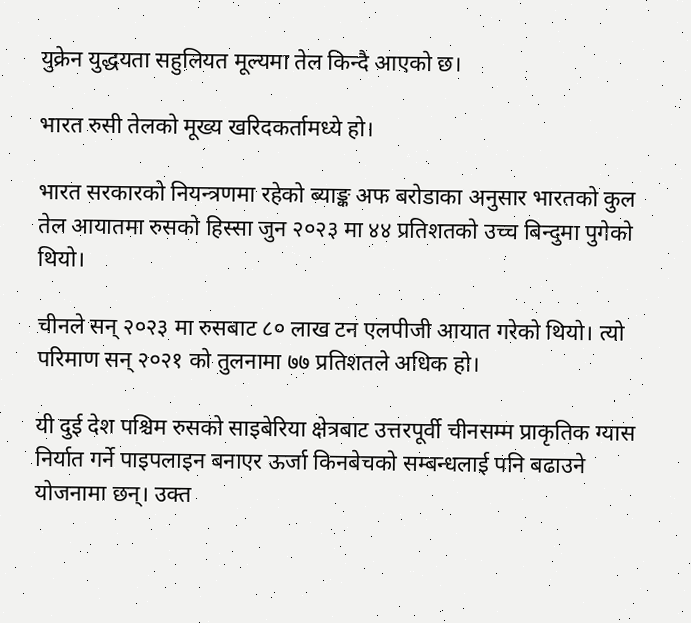युक्रेन युद्धयता सहुलियत मूल्यमा तेल किन्दै आएको छ।

भारत रुसी तेलको मूख्य खरिदकर्तामध्ये हो।

भारत सरकारको नियन्त्रणमा रहेको ब्याङ्क अफ बरोडाका अनुसार भारतको कुल तेल आयातमा रुसको हिस्सा जुन २०२३ मा ४४ प्रतिशतको उच्च बिन्दुमा पुगेको थियो।

चीनले सन् २०२३ मा रुसबाट ८० लाख टन एलपीजी आयात गरेको थियो। त्यो परिमाण सन् २०२१ को तुलनामा ७७ प्रतिशतले अधिक हो।

यी दुई देश पश्चिम रुसको साइबेरिया क्षेत्रबाट उत्तरपूर्वी चीनसम्म प्राकृतिक ग्यास निर्यात गर्ने पाइपलाइन बनाएर ऊर्जा किनबेचको सम्बन्धलाई पनि बढाउने योजनामा छन्। उक्त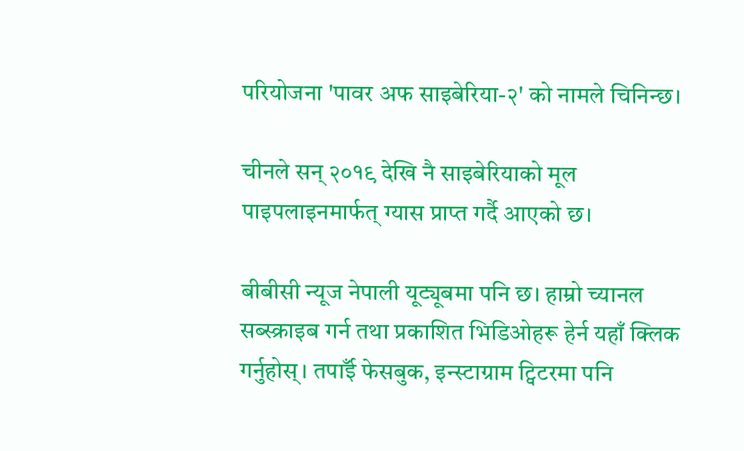परियोजना 'पावर अफ साइबेरिया-२' को नामले चिनिन्छ।

चीनले सन् २०१९ देखि नै साइबेरियाको मूल पाइपलाइनमार्फत् ग्यास प्राप्त गर्दै आएको छ।

बीबीसी न्यूज नेपाली यूट्यूबमा पनि छ। हाम्रो च्यानल सब्स्क्राइब गर्न तथा प्रकाशित भिडिओहरू हेर्न यहाँ क्लिक गर्नुहोस्। तपाईँ फेसबुक, इन्स्टाग्राम ट्विटरमा पनि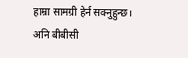हाम्रा सामग्री हेर्न सक्नुहुन्छ। अनि बीबीसी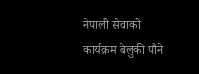नेपाली सेवाको कार्यक्रम बेलुकी पौने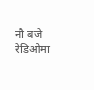नौ बजे रेडिओमा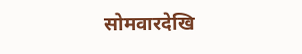सोमवारदेखि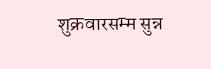शुक्रवारसम्म सुन्न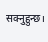सक्नुहुन्छ।